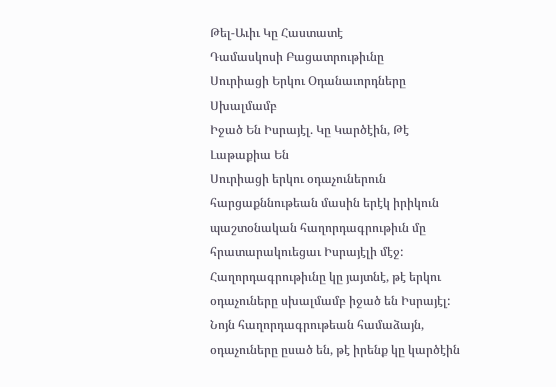Թել-Աւիւ Կը Հաստատէ
Դամասկոսի Բացատրութիւնը
Սուրիացի Երկու Օդանաւորդները Սխալմամբ
Իջած Են Իսրայէլ. Կը Կարծէին, Թէ Լաթաքիա Են
Սուրիացի երկու օդաչուներուն հարցաքննութեան մասին երէկ իրիկուն պաշտօնական հաղորդագրութիւն մը հրատարակուեցաւ Իսրայէլի մէջ: Հաղորդագրութիւնը կը յայտնէ, թէ երկու օդաչուները սխալմամբ իջած են Իսրայէլ:
Նոյն հաղորդագրութեան համաձայն, օդաչուները ըսած են, թէ իրենք կը կարծէին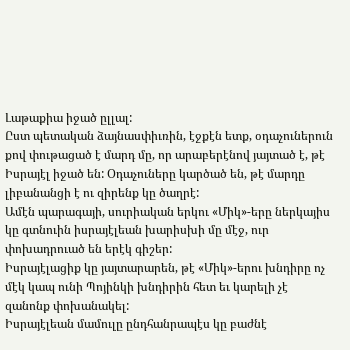Լաթաքիա իջած ըլլալ:
Ըստ պետական ձայնասփիւռին, էջքէն ետք, օդաչուներուն քով փութացած է մարդ մը, որ արաբերէնով յայտած է, թէ Իսրայէլ իջած են: Օդաչուները կարծած են, թէ մարդը լիբանանցի է ու զիրենք կը ծաղրէ:
Ամէն պարագայի, սուրիական երկու «Միկ»-երը ներկայիս կը գտնուին իսրայէլեան խարիսխի մը մէջ, ուր փոխադրուած են երէկ գիշեր:
Իսրայէլացիք կը յայտարարեն, թէ «Միկ»-երու խնդիրը ոչ մէկ կապ ունի Պոյինկի խնդիրին հետ եւ կարելի չէ զանոնք փոխանակել:
Իսրայէլեան մամուլը ընդհանրապէս կը բաժնէ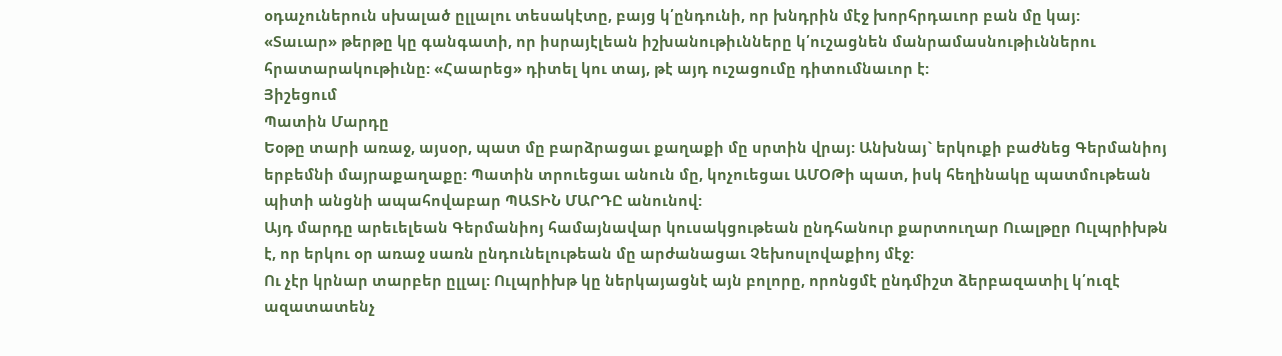օդաչուներուն սխալած ըլլալու տեսակէտը, բայց կ՛ընդունի, որ խնդրին մէջ խորհրդաւոր բան մը կայ:
«Տաւար» թերթը կը գանգատի, որ իսրայէլեան իշխանութիւնները կ՛ուշացնեն մանրամասնութիւններու հրատարակութիւնը: «Հաարեց» դիտել կու տայ, թէ այդ ուշացումը դիտումնաւոր է:
Յիշեցում
Պատին Մարդը
Եօթը տարի առաջ, այսօր, պատ մը բարձրացաւ քաղաքի մը սրտին վրայ: Անխնայ` երկուքի բաժնեց Գերմանիոյ երբեմնի մայրաքաղաքը: Պատին տրուեցաւ անուն մը, կոչուեցաւ ԱՄՕԹի պատ, իսկ հեղինակը պատմութեան պիտի անցնի ապահովաբար ՊԱՏԻՆ ՄԱՐԴԸ անունով:
Այդ մարդը արեւելեան Գերմանիոյ համայնավար կուսակցութեան ընդհանուր քարտուղար Ուալթըր Ուլպրիխթն է, որ երկու օր առաջ սառն ընդունելութեան մը արժանացաւ Չեխոսլովաքիոյ մէջ:
Ու չէր կրնար տարբեր ըլլալ: Ուլպրիխթ կը ներկայացնէ այն բոլորը, որոնցմէ ընդմիշտ ձերբազատիլ կ՛ուզէ ազատատենչ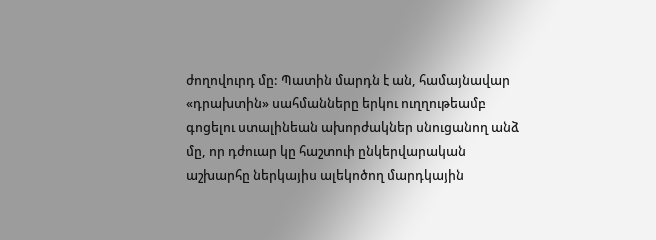ժողովուրդ մը: Պատին մարդն է ան, համայնավար «դրախտին» սահմանները երկու ուղղութեամբ գոցելու ստալինեան ախորժակներ սնուցանող անձ մը, որ դժուար կը հաշտուի ընկերվարական աշխարհը ներկայիս ալեկոծող մարդկային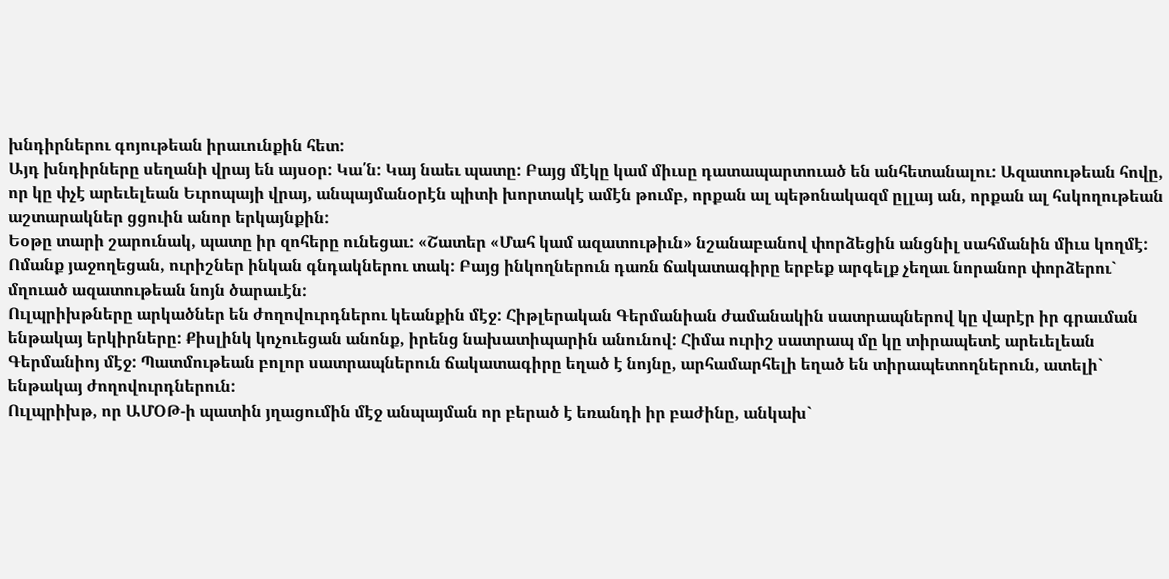խնդիրներու գոյութեան իրաւունքին հետ:
Այդ խնդիրները սեղանի վրայ են այսօր: Կա՛ն: Կայ նաեւ պատը: Բայց մէկը կամ միւսը դատապարտուած են անհետանալու: Ազատութեան հովը, որ կը փչէ արեւելեան Եւրոպայի վրայ, անպայմանօրէն պիտի խորտակէ ամէն թումբ, որքան ալ պեթոնակազմ ըլլայ ան, որքան ալ հսկողութեան աշտարակներ ցցուին անոր երկայնքին:
Եօթը տարի շարունակ, պատը իր զոհերը ունեցաւ: «Շատեր «Մահ կամ ազատութիւն» նշանաբանով փորձեցին անցնիլ սահմանին միւս կողմէ: Ոմանք յաջողեցան, ուրիշներ ինկան գնդակներու տակ: Բայց ինկողներուն դառն ճակատագիրը երբեք արգելք չեղաւ նորանոր փորձերու` մղուած ազատութեան նոյն ծարաւէն:
Ուլպրիխթները արկածներ են ժողովուրդներու կեանքին մէջ: Հիթլերական Գերմանիան ժամանակին սատրապներով կը վարէր իր գրաւման ենթակայ երկիրները: Քիսլինկ կոչուեցան անոնք, իրենց նախատիպարին անունով: Հիմա ուրիշ սատրապ մը կը տիրապետէ արեւելեան Գերմանիոյ մէջ: Պատմութեան բոլոր սատրապներուն ճակատագիրը եղած է նոյնը, արհամարհելի եղած են տիրապետողներուն, ատելի` ենթակայ ժողովուրդներուն:
Ուլպրիխթ, որ ԱՄՕԹ-ի պատին յղացումին մէջ անպայման որ բերած է եռանդի իր բաժինը, անկախ`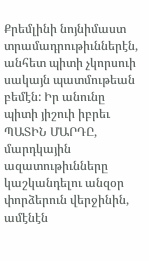Քրեմլինի նոյնիմաստ տրամադրութիւններէն, անհետ պիտի չկորսուի սակայն պատմութեան բեմէն: Իր անունը պիտի յիշուի իբրեւ ՊԱՏԻՆ ՄԱՐԴԸ, մարդկային ազատութիւնները կաշկանդելու անզօր փորձերուն վերջինին, ամէնէն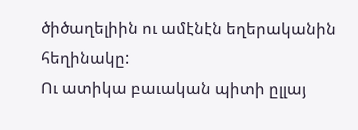ծիծաղելիին ու ամէնէն եղերականին հեղինակը:
Ու ատիկա բաւական պիտի ըլլայ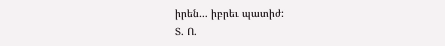իրեն… իբրեւ պատիժ:
Տ. Ո.